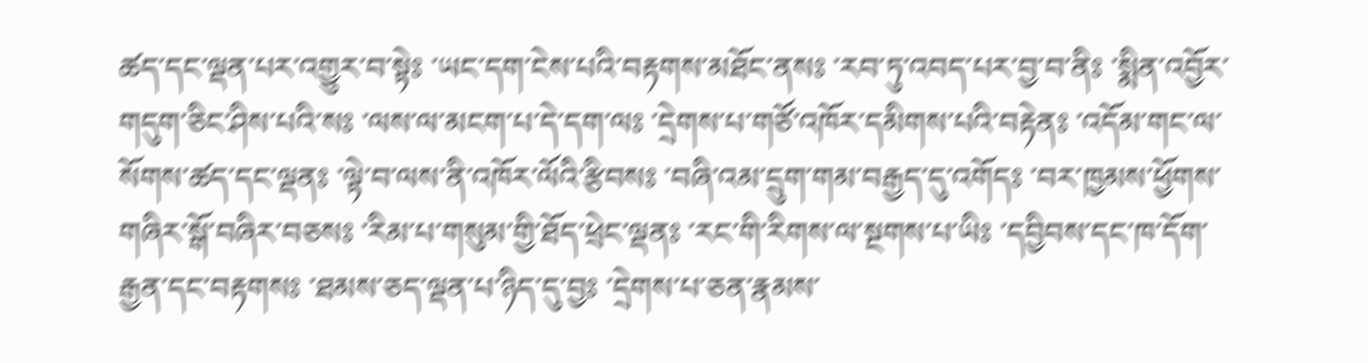ཚད་དང་ལྡན་པར་འགྱུར་བ་སྟེཿ ་ཡང་དག་ངེས་པའི་བརྟགས་མཐོང་ནསཿ ་རབ་ཏུ་འབད་པར་བྱ་བ་ནིཿ ་སྨིན་འབྱོར་གདུག་ཅིང་ཤིས་པའི་སཿ ་ལས་ལ་མངག་པ་དེ་དག་ལཿ ་དྲེགས་པ་གཙོ་འཁོར་དམིགས་པའི་བརྟེནཿ ་འདོམ་གང་ལ་སོགས་ཚད་དང་ལྡནཿ ་ལྟེ་བ་ལས་ནི་འཁོར་ལོའི་རྩིབསཿ ་བཞི་འམ་དྲུག་གམ་བརྒྱད་དུ་འགོདཿ ་བར་ཁྱམས་ཕྱོགས་གཞིར་སྒོ་བཞིར་བཅསཿ ་རིམ་པ་གསུམ་གྱི་ཐོད་ཕྲེང་ལྡནཿ ་རང་གི་རིགས་ལ་སྔགས་པ་ཡིཿ ་དབྱིབས་དང་ཁ་དོག་རྒྱན་དང་བརྟགསཿ ་ཐམས་ཅད་ལྡན་པ་ཉིད་དུ་བྱཿ ་དྲེགས་པ་ཅན་རྣམས་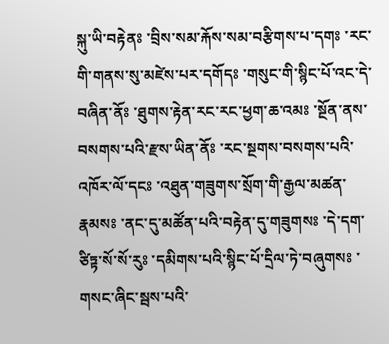སྐུ་ཡི་བརྟེནཿ ་བྲིས་སམ་རྐོས་སམ་བརྩིགས་པ་དགཿ ་རང་གི་གནས་སུ་མཛེས་པར་དགོདཿ ་གསུང་གི་སྙིང་པོ་འང་དེ་བཞིན་ནོཿ ་ཐུགས་རྟེན་རང་རང་ཕྱག་ཆ་འམཿ ་སྔོན་ནས་བསགས་པའི་རྫས་ཡིན་ནོཿ ་རང་སྔགས་བསགས་པའི་འཁོར་ལོ་དངཿ ་འཐུན་གཟུགས་སྲོག་གི་རྒྱལ་མཚན་རྣམསཿ ་ནང་དུ་མཚོན་པའི་བརྟེན་དུ་གཟུགསཿ ་དེ་དག་ཙིཏྟ་སོ་སོ་རུཿ ་དམིགས་པའི་སྙིང་པོ་དྲིལ་ཏེ་བཞུགསཿ ་གསང་ཞིང་སྦས་པའི་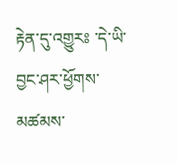རྟེན་དུ་འགྱུརཿ ་དེ་ཡི་བྱང་ཤར་ཕྱོགས་མཚམས་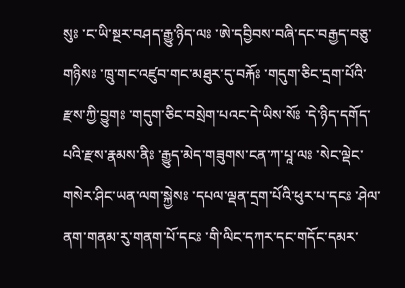སུཿ ་ང་ཡི་སྔར་བཤད་རྒྱུ་ཉིད་ལཿ ་ཨེ་དབྱིབས་བཞི་དང་བརྒྱད་བཅུ་གཉིསཿ ་ཁྲུ་གང་འཛུབ་གང་མཐུར་དུ་བརྐོཿ ་གདུག་ཅིང་དྲག་པོའི་རྫས་ཀྱི་བྱུགཿ ་གདུག་ཅིང་བསྲེག་པའང་དེ་ཡིས་སོཿ ་དེ་ཉིད་དགོད་པའི་རྫས་རྣམས་ནིཿ ་རྒྱུད་མེད་གཟུགས་ངན་ཀ་པཱ་ལཿ ་སེང་ལྡེང་གསེར་ཤིང་ཡན་ལག་སྐྱེསཿ ་དཔལ་ལྡན་དྲག་པོའི་ཕུར་པ་དངཿ ་ཤེལ་ནག་གནམ་རུ་གནག་པོ་དངཿ ་གི་ལིང་དཀར་དང་གདོང་དམར་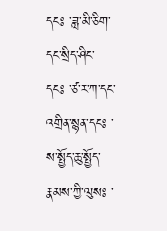དངཿ ་ཟླ་མི་ཅིག་དང་སྲིད་ཤིང་དངཿ ་ཙ་ར་ཀ་དང་འགྲིན་སྙན་དངཿ ་ས་སྤྱོད་ཆུ་སྤྱོད་རྣམས་ཀྱི་ལུསཿ ་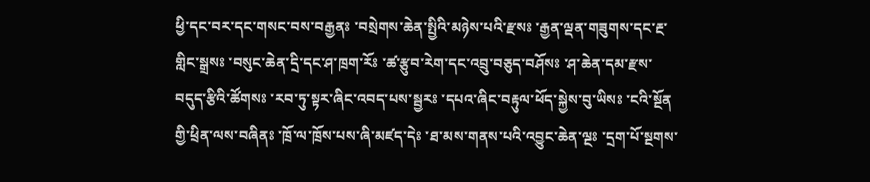ཕྱི་དང་བར་དང་གསང་བས་བརྒྱནཿ ་བསྲེགས་ཆེན་སྤྱིའི་མཉེས་པའི་རྫསཿ ་རྒྱན་ལྡན་གཟུགས་དང་རྔ་གླིང་སྒྲསཿ ་བསུང་ཆེན་དྲི་དང་ཤ་ཁྲག་རོཿ ་ཚ་རྩུབ་རེག་དང་འབྲུ་བཅུད་བཤོསཿ ་ཤ་ཆེན་དམ་རྫས་བདུད་རྩིའི་ཚོགསཿ ་རབ་ཏུ་སྟར་ཞིང་འབད་པས་སྦྱརཿ ་དཔའ་ཞིང་བརྟུལ་ཕོད་སྐྱེས་བུ་ཡིསཿ ་ངའི་སྔོན
གྱི་ཕྲིན་ལས་བཞིནཿ ་ཁྲོ་ལ་ཁྲོས་པས་ཞི་མཛད་དེཿ ་ཐ་མས་གནས་པའི་འབྱུང་ཆེན་ལྔཿ ་དྲག་པོ་སྔགས་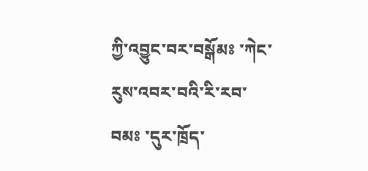ཀྱི་འབྱུང་བར་བསྒོམཿ ་ཀེང་རུས་འབར་བའི་རི་རབ་བམཿ ་དུར་ཁྲོད་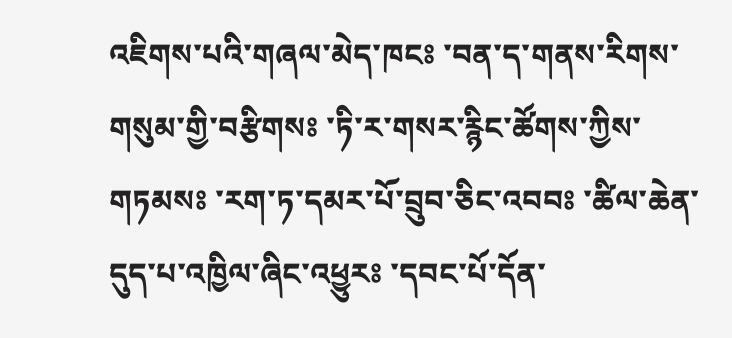འཇིགས་པའི་གཞལ་མེད་ཁངཿ ་བན་ད་གནས་རིགས་གསུམ་གྱི་བརྩིགསཿ ་ཏི་ར་གསར་རྙིང་ཚོགས་ཀྱིས་གཏམསཿ ་རག་ཏ་དམར་པོ་བྲུབ་ཅིང་འབབཿ ་ཚིལ་ཆེན་དུད་པ་འཁྱིལ་ཞིང་འཕྱུརཿ ་དབང་པོ་དོན་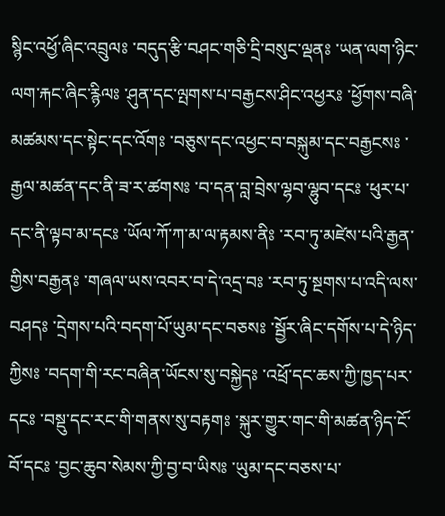སྙིང་འཕྱོ་ཞིང་འབྲུལཿ ་བདུད་རྩི་བཤང་གཅི་དྲི་བསུང་ལྡནཿ ་ཡན་ལག་ཉིང་ལག་རྐང་ཞིང་རྙིལཿ ་ཤུན་དང་ལྤགས་པ་བརྒྱངས་ཤིང་འཕྱརཿ ་ཕྱོགས་བཞི་མཚམས་དང་སྟེང་དང་འོགཿ ་བཅུས་དང་འཕྱང་བ་བསྐུམ་དང་བརྒྱངསཿ ་རྒྱལ་མཚན་དང་ནི་ཟ་ར་ཚགསཿ ་བ་དན་བླ་བྲེས་ལྷབ་ལྷུབ་དངཿ ་ཕུར་པ་དང་ནི་ལྟབ་མ་དངཿ ་ཡོལ་ཀོ་ཀ་མ་ལ་རྟམས་ནིཿ ་རབ་ཏུ་མཛེས་པའི་རྒྱན་གྱིས་བརྒྱནཿ ་གཞལ་ཡས་འབར་བ་དེ་འདྲ་བཿ ་རབ་ཏུ་སྔགས་པ་འདི་ལས་བཤདཿ ་དྲེགས་པའི་བདག་པོ་ཡུམ་དང་བཅསཿ ་སྦྱོར་ཞིང་དགོས་པ་དེ་ཉིད་ཀྱིསཿ ་བདག་གི་རང་བཞིན་ཡོངས་སུ་བསྐྱེདཿ ་འཕྲོ་དང་ཆས་ཀྱི་ཁྱད་པར་དངཿ ་བསྡུ་དང་རང་གི་གནས་སུ་བརྟགཿ ་སྐུར་གྱུར་གང་གི་མཚན་ཉིད་ངོ་བོ་དངཿ ་བྱང་ཆུབ་སེམས་ཀྱི་བྱ་བ་ཡིསཿ ་ཡུམ་དང་བཅས་པ་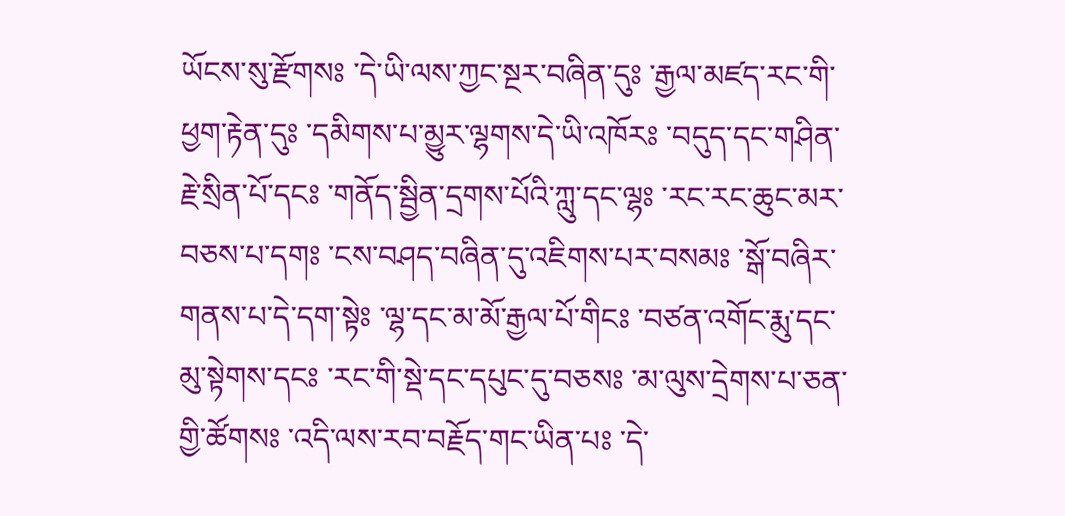ཡོངས་སུ་རྫོགསཿ ་དེ་ཡི་ལས་ཀྱང་སྔར་བཞིན་དུཿ ་རྒྱལ་མཛད་རང་གི་ཕྱག་རྟེན་དུཿ ་དམིགས་པ་མྱུར་ལྷགས་དེ་ཡི་འཁོརཿ ་བདུད་དང་གཤིན་རྗེ་སྲིན་པོ་དངཿ ་གནོད་སྦྱིན་དྲགས་པོའི་ཀླུ་དང་ལྷཿ ་རང་རང་ཆུང་མར་བཅས་པ་དགཿ ་ངས་བཤད་བཞིན་དུ་འཇིགས་པར་བསམཿ ་སྒོ་བཞིར་གནས་པ་དེ་དག་སྟེཿ ་ལྷ་དང་མ་མོ་རྒྱལ་པོ་གིངཿ ་བཙན་འགོང་རྨུ་དང་མུ་སྟེགས་དངཿ ་རང་གི་སྡེ་དང་དཔུང་དུ་བཅསཿ ་མ་ལུས་དྲེགས་པ་ཅན་གྱི་ཚོགསཿ ་འདི་ལས་རབ་བརྗོད་གང་ཡིན་པཿ ་དེ་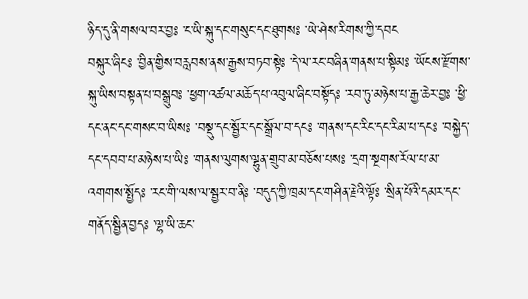ཉིད་དུ་ནི་གསལ་བར་བྱཿ ་ང་ཡི་སྐུ་དང་གསུང་དང་ཐུགསཿ ་ཡེ་ཤེས་རིགས་ཀྱི་དབང
བསྐུར་ཞིངཿ ་བྱིན་གྱིས་བརླབས་ནས་རྒྱས་བཏབ་སྟེཿ ་དེ་ལ་རང་བཞིན་གནས་པ་སྟིམཿ ་ཡོངས་རྫོགས་སྐུ་ཡིས་བསྟན་པ་བསྒྲུབཿ ་ཕྱག་འཚལ་མཆོད་པ་འབུལ་ཞིང་བསྟོདཿ ་རབ་ཏུ་མཉེས་པ་རྒྱ་ཆེར་བྱཿ ་ཕྱི་དང་ནང་དང་གསང་བ་ཡིསཿ ་བསྡུ་དང་སྦྱོར་དང་སྒྲོལ་བ་དངཿ ་གནས་དང་རིང་དང་རིམ་པ་དངཿ ་བསྐྱེད་དང་དབབ་པ་མཉེས་པ་ཡིཿ ་གནས་ལུགས་ལྷུན་གྲུབ་མ་བཅོས་པསཿ ་དྲག་སྔགས་རོལ་པ་མ་འགགས་སྤྱོདཿ ་རང་གི་ལས་ལ་སྦྱར་བ་ནིཿ ་བདུད་ཀྱི་ཁྲམ་དང་གཤིན་རྗེའི་ལྟོཿ ་སྲིན་པོའི་དམར་དང་གནོད་སྦྱིན་བྱདཿ ་ལྷ་ཡི་ཆང་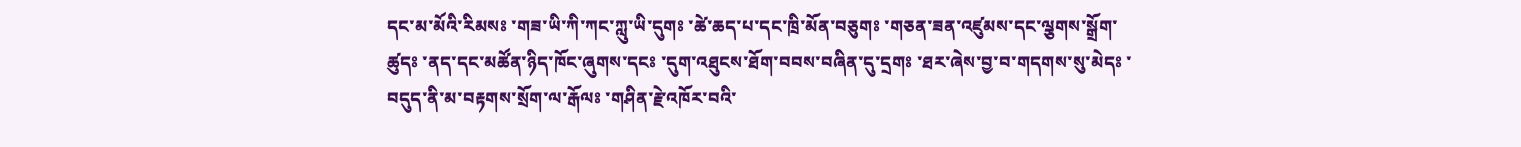དང་མ་མོའི་རིམསཿ ་གཟ་ཡི་ཀི་ཀང་ཀླུ་ཡི་དུགཿ ་ཚེ་ཆད་པ་དང་ཁྲི་མོན་བཅུགཿ ་གཅན་ཟན་འཛུམས་དང་ལྕགས་སྒྲོག་ཚུདཿ ་ནད་དང་མཚོན་ཉིད་ཁོང་ཞུགས་དངཿ ་དུག་འཐུངས་ཐོག་བབས་བཞིན་དུ་དྲགཿ ་ཐར་ཞེས་བྱ་བ་གདགས་སུ་མེདཿ ་བདུད་ནི་མ་བརྟགས་སྲོག་ལ་རྒོལཿ ་གཤིན་རྗེ་འཁོར་བའི་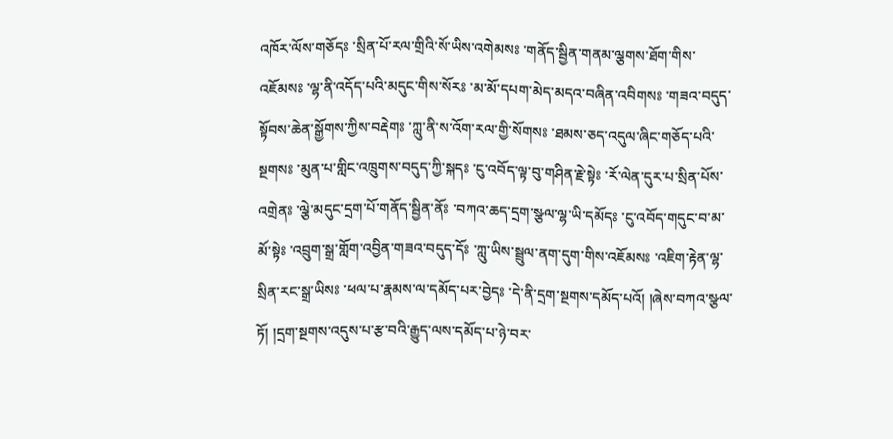འཁོར་ལོས་གཅོདཿ ་སྲིན་པོ་རལ་གྲིའི་སོ་ཡིས་འགེམསཿ ་གནོད་སྦྱིན་གནམ་ལྕགས་ཐོག་གིས་འཇོམསཿ ་ལྷ་ནི་འདོད་པའི་མདུང་གིས་སོརཿ ་མ་མོ་དཔག་མེད་མདའ་བཞིན་འབིགསཿ ་གཟའ་བདུད་སྟོབས་ཆེན་སྒྱོགས་ཀྱིས་བརྡེགཿ ་ཀླུ་ནི་ས་འོག་རལ་གྱི་སོགསཿ ་ཐམས་ཅད་འདུལ་ཞིང་གཅོད་པའི་སྔགསཿ ་མུན་པ་གླིང་འཁྲུགས་བདུད་ཀྱི་སྐདཿ ་ངུ་འབོད་ལྟ་བུ་གཤིན་རྗེ་སྟེཿ ་རོ་ལེན་དུར་པ་སྲིན་པོས་འགྲེནཿ ་ལྕེ་མདུང་དྲག་པོ་གནོད་སྦྱིན་ནོཿ ་བཀའ་ཆད་དྲག་སྩལ་ལྷ་ཡི་དམོདཿ ་ངུ་འབོད་གདུང་བ་མ་མོ་སྟེཿ ་འབྲུག་སྒྲ་གློག་འབྱིན་གཟའ་བདུད་དོཿ ་ཀླུ་ཡིས་སྦྲུལ་ནག་དུག་གིས་འཇོམསཿ ་འཇིག་རྟེན་ལྷ་སྲིན་རང་སྒྲ་ཡིསཿ ་ཕལ་པ་རྣམས་ལ་དམོད་པར་བྱེདཿ ་དེ་ནི་དྲག་སྔགས་དམོད་པའོ། །ཞེས་བཀའ་སྩལ་ཏོ། །དྲག་སྔགས་འདུས་པ་རྩ་བའི་རྒྱུད་ལས་དམོད་པ་ཉེ་བར་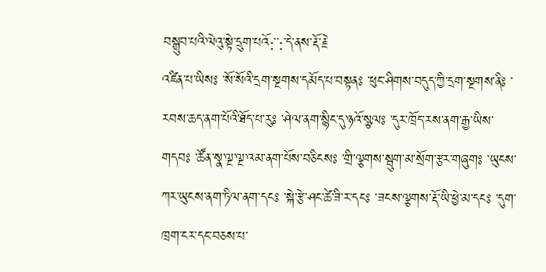བསྒྲུབ་པའི་ལེའུ་སྟེ་དྲུག་པའོ:་་:་དེ་ནས་རྡོ་རྗེ
འཛིན་པ་ཡིསཿ ་སོ་སོའི་དྲག་སྔགས་དམོད་པ་བསྟནཿ ་ཕུང་ཤིགས་བདུད་ཀྱི་དྲག་སྔགས་ནིཿ ་རབས་ཆད་ནག་པོའི་ཐོད་པ་རུཿ ་ཤེལ་ནག་སྙིང་དུ་ཉའོ་སྩལཿ ་དུར་ཁྲོད་རས་ནག་རྒྱ་ཡིས་གདབཿ ་ཚོན་སྣ་ལྔ་ལྔ་འམ་ནག་པོས་བཅིངསཿ ་གྲི་ལྕགས་སྦུག་མ་སྲོག་རྩར་གཞུགཿ ་ཡུངས་ཀར་ཡུངས་ནག་ཏིལ་ནག་དངཿ ་སྐེ་རྩེ་ཤང་ཚེ་ཟི་ར་དངཿ ་ཟངས་ལྕགས་རྡོ་ཡི་ཕྱེ་མ་དངཿ ་དུག་ཁྲག་ངར་དང་བཅས་པ་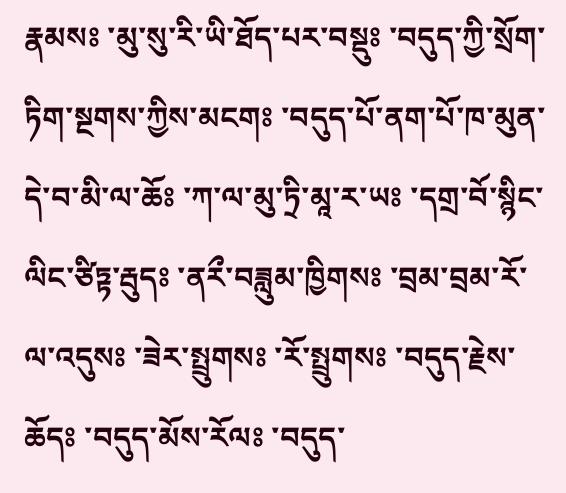རྣམསཿ ་མུ་སུ་རི་ཡི་ཐོད་པར་བསྡུཿ ་བདུད་ཀྱི་སྲོག་ཏིག་སྔགས་ཀྱིས་མངགཿ ་བདུད་པོ་ནག་པོ་ཁ་མུན་དེ་བ་མི་ལ་ཆོཿ ་ཀ་ལ་མུ་ཏྲི་མཱ་ར་ཡཿ ་དགྲ་བོ་སྙིང་ལིང་ཙིཏྟ་རྦུདཿ ་ནརྀ་བཟླུམ་ཁྱིགསཿ ་བྲམ་བྲམ་རོ་ལ་འདུསཿ ་ཟེར་སྤྲུགསཿ ་རོ་སྤྲུགསཿ ་བདུད་རྗེས་ཆོདཿ ་བདུད་མོས་རོལཿ ་བདུད་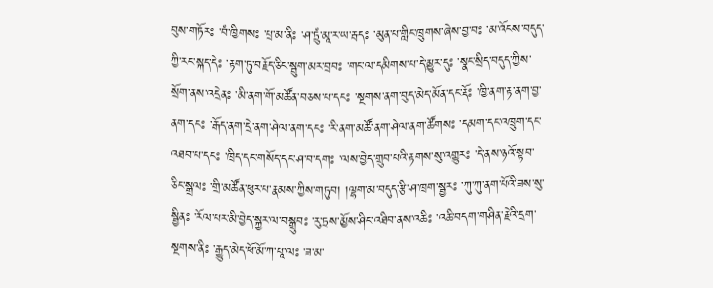བུས་གཏོརཿ ་བཾ་ཁྱིགསཿ ་པྲ་མ་ནིཿ ་ཤ་ཏྲུཾ་མཱ་ར་ཡ་རྦདཿ ་མུན་པ་གླིང་ཁྲུགས་ཞེས་བྱ་བཿ ་མ་འོངས་བདུད་ཀྱི་རང་སྐད་དེཿ ་རྟག་ཏུ་བརྗོད་ཅིང་སྦུག་མར་བྲབཿ ་གང་ལ་དམིགས་པ་དེ་མྱུར་དུཿ ་སྣང་སྲིད་བདུད་ཀྱིས་སྲོག་ནས་འདྲེནཿ ་མི་ནག་གོ་མཚོན་བཅས་པ་དངཿ ་སྔགས་ནག་བུད་མེད་མོན་དང་རྡོཿ ་ཁྱི་ནག་རྟ་ནག་བྱ་ནག་དངཿ ་རྒོད་ནག་དྲེ་ནག་ཤེལ་ནག་དངཿ ་རི་ནག་མཚོ་ནག་ཤེལ་ནག་ཚོགསཿ ་དམག་དང་འཁྲུག་དང་འཐབ་པ་དངཿ ་ཁྲིད་དང་གསོད་དང་ཤ་བ་དགཿ ་ལས་བྱེད་གྲུབ་པའི་རྟགས་སུ་འགྱུརཿ ་དེ་ནས་ཉའོ་སྟབ་ཅིང་སྒྲལཿ ་གྲི་མཚོན་ཕུར་པ་རྣམས་ཀྱིས་གཏུབ། །ལྷག་མ་བདུད་རྩི་ཤ་ཁྲག་སྦྱརཿ ་ཀུ་ཀུ་ནག་པོའི་ཟས་སུ་སྦྱིནཿ ་རོལ་པར་མི་བྱེད་སྐྱར་ལ་བསྒྲུབཿ ་རུ་ཏྲས་མྱོས་ཤིང་འཐིབ་ནས་འཆིཿ ་འཆི་བདག་གཤིན་རྗེའི་དྲག་སྔགས་ནིཿ ་རྒྱུད་མེད་ཕོ་མོ་ཀ་པཱ་ལཿ ་ཟ་མ་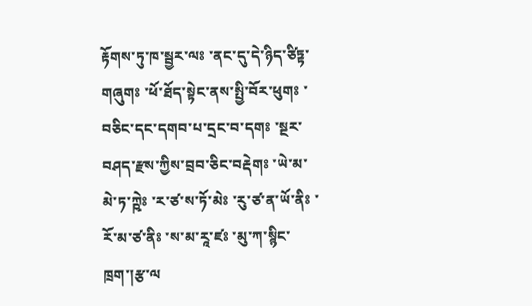རྟོགས་ཏུ་ཁ་སྦྱར་ལཿ ་ནང་དུ་དེ་ཉིད་ཙིཏྟ་གཞུགཿ ་ཕོ་ཐོད་སྟེང་ནས་སྤྱི་བོར་ཕུགཿ ་བཅིང་དང་དགབ་པ་དྲང་བ་དགཿ ་སྔར་བཤད་རྫས་ཀྱིས་བྲབ་ཅིང་བརྡེགཿ ་ཡེ་མ་མེ་ཏ་ཀྵེཿ ་ར་ཙ་ས་ཏོ་མེཿ ་རུ་ཙ་ན་ཡོ་ནིཿ ་རོ་མ་ཙ་ནིཿ ་ས་མ་རཱ་ཛཿ ་མུ་ཀ་སྙིང་ཁྲག་།རྩ་ལ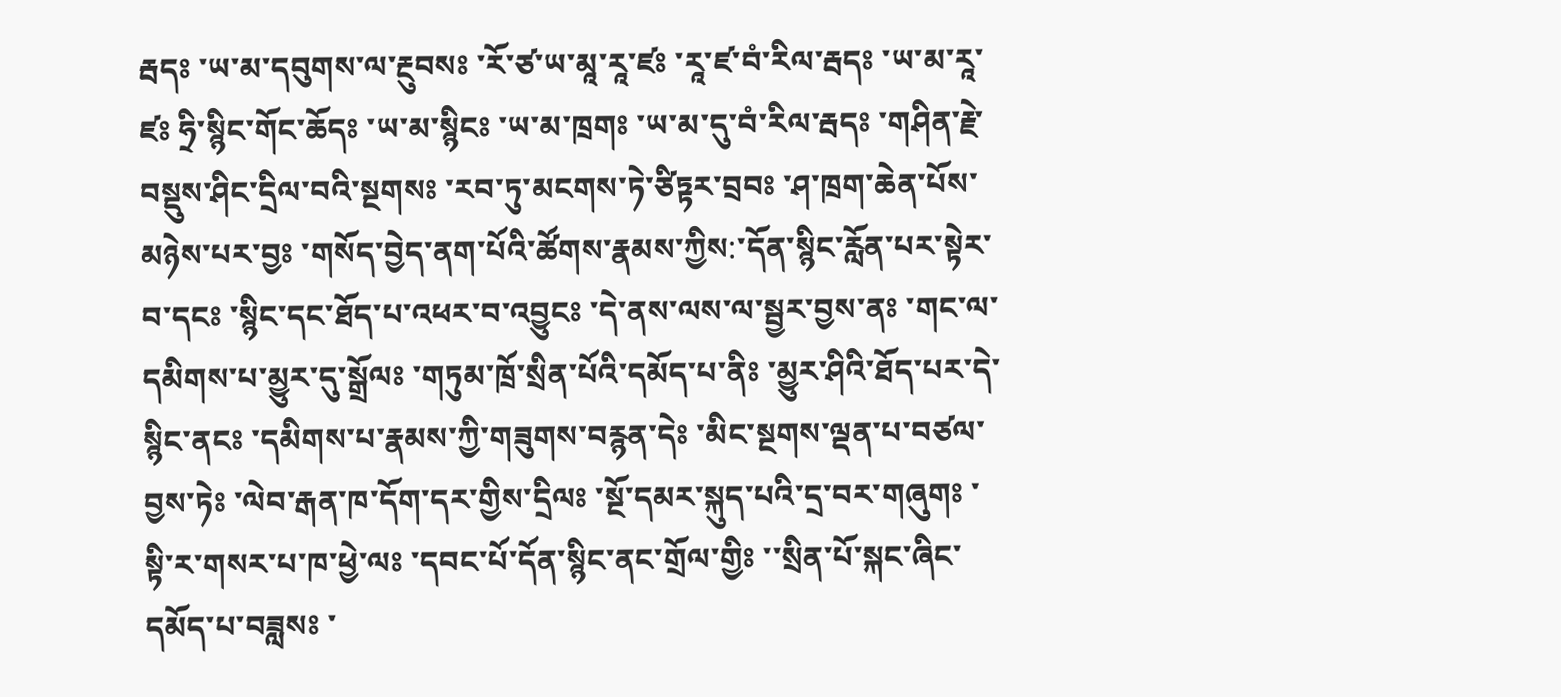རྦདཿ ་ཡ་མ་དབུགས་ལ་རྔུབསཿ ་རོ་ཙ་ཡ་མཱ་རཱ་ཛཿ ་རཱ་ཛ་བཾ་རིལ་རྦདཿ ་ཡ་མ་རཱ་ཛཿ ཧྲི་སྙིང་གོང་ཆོདཿ ་ཡ་མ་སྙིངཿ ་ཡ་མ་ཁྲགཿ ་ཡ་མ་དུ་བཾ་རིལ་རྦདཿ ་གཤིན་རྗེ་བསྡུས་ཤིང་དྲིལ་བའི་སྔགསཿ ་རབ་ཏུ་མངགས་ཏེ་ཙིཏྟར་བྲབཿ ་ཤ་ཁྲག་ཆེན་པོས་མཉེས་པར་བྱཿ ་གསོད་བྱེད་ནག་པོའི་ཚོགས་རྣམས་ཀྱིས:་དོན་སྙིང་རློན་པར་སྟེར་བ་དངཿ ་སྙིང་དང་ཐོད་པ་འཕར་བ་འབྱུངཿ ་དེ་ནས་ལས་ལ་སྦྱར་བྱས་ནཿ ་གང་ལ་དམིགས་པ་མྱུར་དུ་སྒྲོལཿ ་གཏུམ་ཁྲོ་སྲིན་པོའི་དམོད་པ་ནིཿ ་མྱུར་ཤིའི་ཐོད་པར་དེ་སྙིང་ནངཿ ་དམིགས་པ་རྣམས་ཀྱི་གཟུགས་བརྙན་དེཿ ་མིང་སྔགས་ལྡན་པ་བཙལ་བྱས་ཏེཿ ་ལེབ་རྒན་ཁ་དོག་དར་གྱིས་དྲིལཿ ་སྔོ་དམར་སྐུད་པའི་དྲ་བར་གཞུགཿ ་སྟི་ར་གསར་པ་ཁ་ཕྱེ་ལཿ ་དབང་པོ་དོན་སྙིང་ནང་གྲོལ་གྱིཿ ་་སྲིན་པོ་སྐང་ཞིང་དམོད་པ་བཟླསཿ ་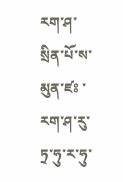རག་ཤ་སྲིན་པོ་ས་མུན་ཛཿ ་རག་ཤ་རུ་ཏྲ་ཧུ་ར་ཧུ་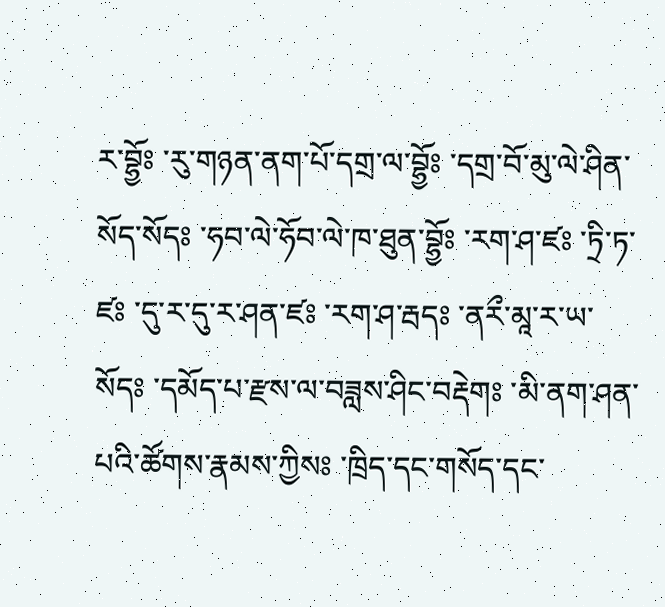ར་བྷྱོཿ ་རུ་གཉན་ནག་པོ་དགྲ་ལ་བྷྱོཿ ་དགྲ་བོ་མུ་ལེ་ཤིན་སོད་སོདཿ ་ཧབ་ལེ་ཧོབ་ལེ་ཁ་ཐུན་བྷྱོཿ ་རག་ཤ་ཛཿ ་ཏྲི་ཏ་ཛཿ ་དུ་ར་དུ་ར་ཤན་ཛཿ ་རག་ཤ་རྦདཿ ་ནརྀ་མཱ་ར་ཡ་སོདཿ ་དམོད་པ་རྫས་ལ་བཟླས་ཤིང་བརྡེགཿ ་མི་ནག་ཤན་པའི་ཚོགས་རྣམས་ཀྱིསཿ ་ཁྲིད་དང་གསོད་དང་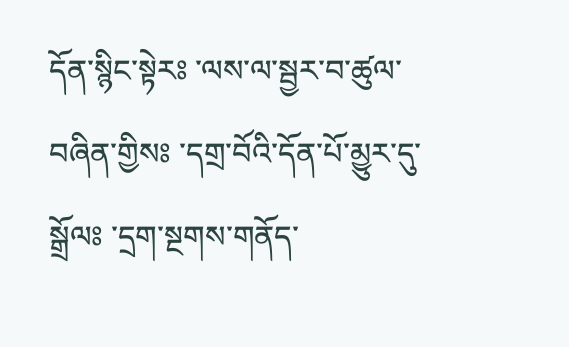དོན་སྙིང་སྟེརཿ ་ལས་ལ་སྦྱར་བ་ཚུལ་བཞིན་གྱིསཿ ་དགྲ་བོའི་དོན་པོ་མྱུར་དུ་སྒྲོལཿ ་དྲག་སྔགས་གནོད་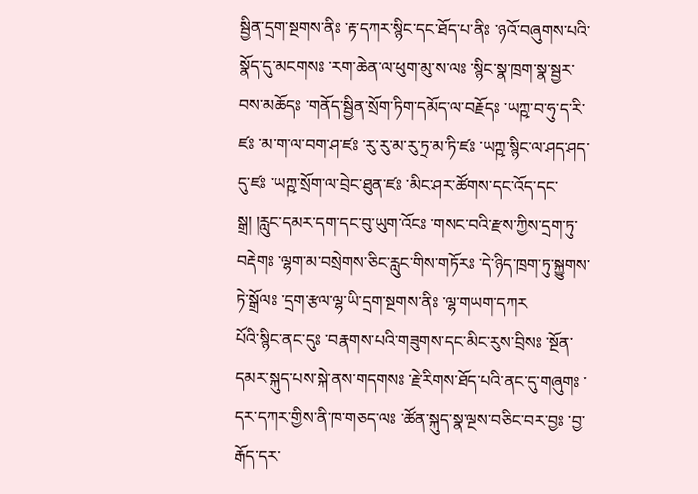སྦྱིན་དྲག་སྔགས་ནིཿ ་རྟ་དཀར་སྙིང་དང་ཐོད་པ་ནིཿ ་ཉའོ་བཞུགས་པའི་སྣོད་དུ་མངགསཿ ་རག་ཆེན་ལ་ཕུག་མུ་ས་ལཿ ་སྙིང་སྣ་ཁྲག་སྣ་སྦྱར་བས་མཆོདཿ ་གནོད་སྦྱིན་སྲོག་ཏིག་དམོད་ལ་བརྗོདཿ ་ཡཀྵ་བ་ཧུ་ད་རི་ཛཿ ་མ་ག་ལ་བག་ཤ་ཛཿ ་རུ་རུ་མ་རུ་ཏྲ་མ་ཏི་ཛཿ ་ཡཀྵ་སྙིང་ལ་ཤད་ཤད་དུ་ཛཿ ་ཡཀྵ་སྲོག་ལ་བྲེང་ཐུན་ཛཿ ་མིང་ཤར་ཚོགས་དང་འོད་དང་སྒྲ། །རླུང་དམར་དག་དང་བུ་ཡུག་འོངཿ ་གསང་བའི་རྫས་ཀྱིས་དྲག་ཏུ་བརྡེགཿ ་ལྷག་མ་བསྲེགས་ཅིང་རླུང་གིས་གཏོརཿ ་དེ་ཉིད་ཁྲག་ཏུ་སྐྱུགས་ཏེ་སྒྲོལཿ ་དྲག་རྩལ་ལྷ་ཡི་དྲག་སྔགས་ནིཿ ་ལྷ་གཡག་དཀར
པོའི་སྙིང་ནང་དུཿ ་བརྣགས་པའི་གཟུགས་དང་མིང་རུས་བྲིསཿ ་སྔོན་དམར་སྐུད་པས་སྐེ་ནས་གདགསཿ ་རྗེ་རིགས་ཐོད་པའི་ནང་དུ་གཞུགཿ ་དར་དཀར་གྱིས་ནི་ཁ་གཅད་ལཿ ་ཚོན་སྐུད་སྣ་ལྔས་བཅིང་བར་བྱཿ ་བྱ་རྒོད་དར་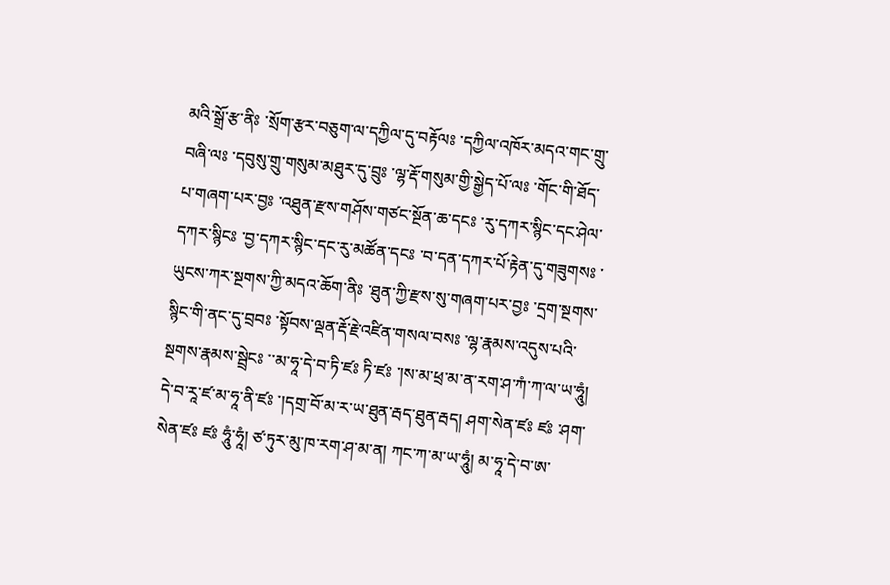མའི་སྒྲོ་རྩ་ནིཿ ་སྲོག་རྩར་བཅུག་ལ་དཀྱིལ་དུ་བརྟོལཿ ་དཀྱིལ་འཁོར་མདའ་གང་གྲུ་བཞི་ལཿ ་དབུསུ་གྲུ་གསུམ་མཐུར་དུ་བྲུཿ ་ལྷ་རྡོ་གསུམ་གྱི་སྒྱེད་པོ་ལཿ ་གོང་གི་ཐོད་པ་གཞག་པར་བྱཿ ་འཐུན་རྫས་གཤོས་གཙང་སྔོན་ཆ་དངཿ ་རུ་དཀར་སྙིང་དང་ཤེལ་དཀར་སྙིངཿ ་བྱ་དཀར་སྙིང་དང་རུ་མཚོན་དངཿ ་བ་དན་དཀར་པོ་རྟེན་དུ་གཟུགསཿ ་ཡུངས་ཀར་སྔགས་ཀྱི་མདའ་ཆོག་ནིཿ ་ཐུན་ཀྱི་རྫས་སུ་གཞག་པར་བྱཿ ་དྲག་སྔགས་སྙིང་གི་ནང་དུ་བྲབཿ ་སྟོབས་ལྡན་རྡོ་རྗེ་འཛིན་གསལ་བསཿ ་ལྷ་རྣམས་འདུས་པའི་སྔགས་རྣམས་སྦྲེངཿ ་་མ་ཧཱ་དེ་བ་ཏི་ཛཿ ཏི་ཛཿ ་།ས་མ་ཕྲ་མ་ན་རག་ཤ་ཀཾ་ཀ་ལ་ཡ་ཧཱུཾ། དེ་བ་རཱ་ཛ་མ་ཧཱ་ནི་ཛཿ ་།དགྲ་བོ་མ་ར་ཡ་ཐུན་རྦད་ཐུན་རྦད། ཤག་སེན་ཛཿ ཛཿ ་ཤག་སེན་ཛཿ ཛཿ ཧཱུཾ་ཧཱཾ། ཙ་ཏུར་མུ་ཁ་རག་ཤ་མ་ན། ཀང་ཀ་མ་ཡ་ཧཱུཾ། མ་ཧཱ་དེ་བ་ཨ་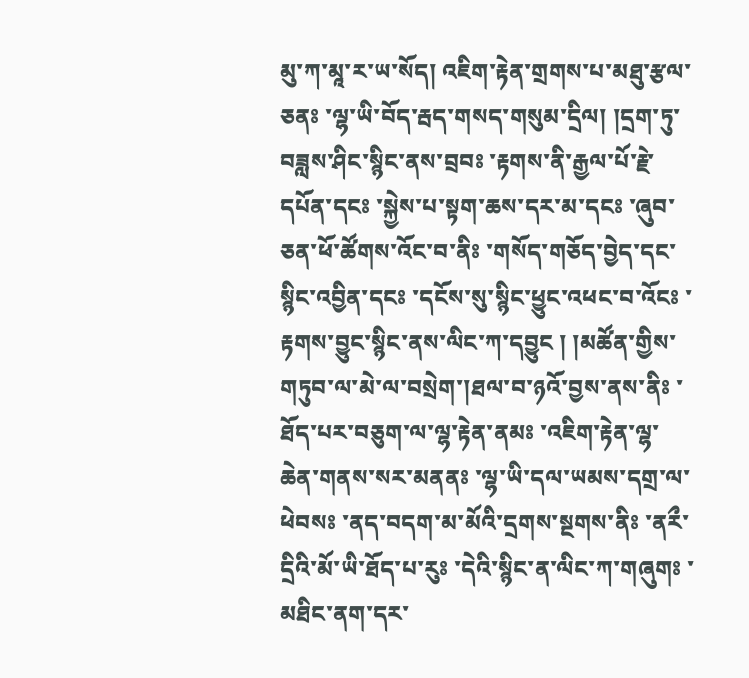མུ་ཀ་མཱ་ར་ཡ་སོད། འཇིག་རྟེན་གྲགས་པ་མཐུ་རྩལ་ཅནཿ ་ལྷ་ཡི་བོད་རྦད་གསད་གསུམ་དྲིལ། །དྲག་ཏུ་བཟླས་ཤིང་སྙིང་ནས་བྲབཿ ་རྟགས་ནི་རྒྱལ་པོ་རྗེ་དཔོན་དངཿ ་སྐྱེས་པ་སྟག་ཆས་དར་མ་དངཿ ་ཞུབ་ཅན་ཕོ་ཚོགས་འོང་བ་ནིཿ ་གསོད་གཅོད་བྱེད་དང་སྙིང་འབྱིན་དངཿ ་དངོས་སུ་སྙིང་ཕྱུང་འཕང་བ་འོངཿ ་རྟགས་བྱུང་སྙིང་ནས་ལིང་ཀ་དབྱུང ། །མཚོན་གྱིས་གཏུབ་ལ་མེ་ལ་བསྲེག་།ཐལ་བ་ཉའོ་བྱས་ནས་ནིཿ ་ཐོད་པར་བཅུག་ལ་ལྷ་རྟེན་ནམཿ ་འཇིག་རྟེན་ལྷ་ཆེན་གནས་སར་མནནཿ ་ལྷ་ཡི་དལ་ཡམས་དགྲ་ལ་ཕེབསཿ ་ནད་བདག་མ་མོའི་དྲགས་སྔགས་ནིཿ ་ནརྀ་དྲིའི་མོ་ཡི་ཐོད་པ་རུཿ ་དེའི་སྙིང་ན་ལིང་ཀ་གཞུགཿ ་མཐིང་ནག་དར་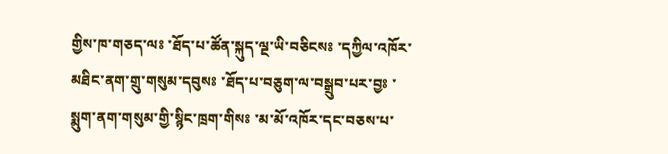གྱིས་ཁ་གཅད་ལཿ ་ཐོད་པ་ཚོན་སྐུད་ལྔ་ཡི་བཅིངསཿ ་དཀྱིལ་འཁོར་མཐིང་ནག་གྲུ་གསུམ་དབུསཿ ་ཐོད་པ་བཅུག་ལ་བསྒྲུབ་པར་བྱཿ ་སྨུག་ནག་གསུམ་གྱི་སྙིང་ཁྲག་གིསཿ ་མ་མོ་འཁོར་དང་བཅས་པ་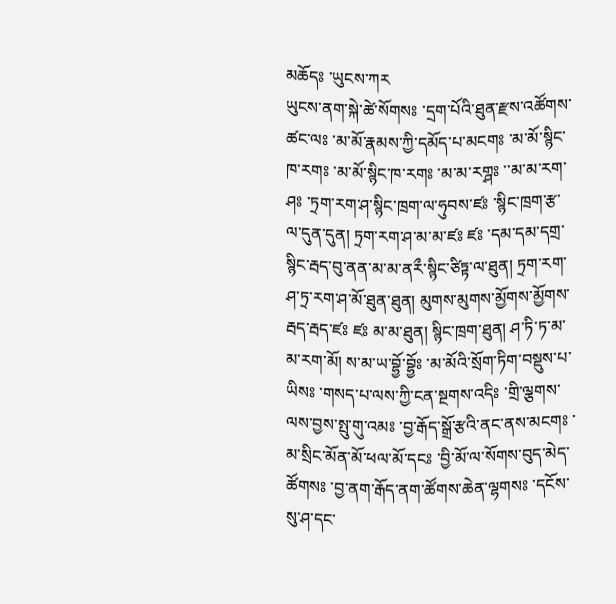མཆོདཿ ་ཡུངས་ཀར
ཡུངས་ནག་སྐེ་ཚེ་སོགསཿ ་དྲག་པོའི་ཐུན་རྫས་འཚོགས་ཚང་ལཿ ་མ་མོ་རྣམས་ཀྱི་དམོད་པ་མངགཿ ་མ་མོ་སྙིང་ཁ་རགཿ ་མ་མོ་སྙིང་ཁ་རགཿ ་མ་མ་རགྴཿ ་་མ་མ་རག་ཤཿ ་ཏྲག་རག་ཤ་སྙིང་ཁྲག་ལ་ཧུབས་ཛཿ ་སྙིང་ཁྲག་རྩ་ལ་དུན་དུན། ཏྲག་རག་ཤ་མ་མ་ཛཿ ཛཿ ་དམ་དམ་དགྲ་སྙིང་རྦད་བུ་ནན་མ་མ་ནརྀ་སྙིང་ཙིཏྟ་ལ་ཐུན། ཏྲག་རག་ཤ་ཏྲ་རག་ཤ་མོ་ཐུན་ཐུན། མུགས་མུགས་མྱོགས་མྱོགས་རྦད་རྦད་ཛཿ ཛཿ མ་མ་ཐུན། སྙིང་ཁྲག་ཐུན། ཤ་ཏི་ཏ་མ་མ་རག་མོ། ས་མ་ཡ་བྷྱོ་བྷྱོཿ ་མ་མོའི་སྲོག་ཏིག་བསྡུས་པ་ཡིསཿ ་གསད་པ་ལས་ཀྱི་ངན་སྔགས་འདིཿ ་གྲི་ལྕགས་ལས་བྱས་སྤུ་གུ་འམཿ ་བྱ་རྒོད་སྒྲོ་རྩའི་ནང་ནས་མངགཿ ་མ་སྲིང་མོན་མོ་ཕལ་མོ་དངཿ ་བྱི་མོ་ལ་སོགས་བུད་མེད་ཚོགསཿ ་བྱ་ནག་རྒོད་ནག་ཚོགས་ཆེན་ལྷགསཿ ་དངོས་སུ་ཤ་དང་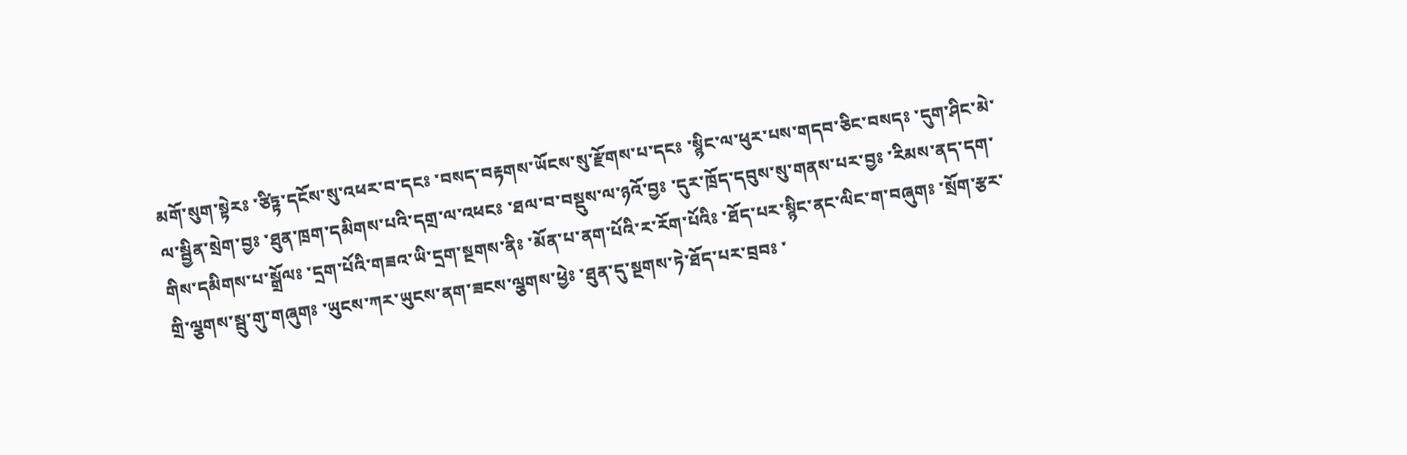མགོ་སུག་སྟེརཿ ་ཙིཏྟ་དངོས་སུ་འཕར་བ་དངཿ ་བསད་བརྟགས་ཡོངས་སུ་རྫོགས་པ་དངཿ ་སྙིང་ལ་ཕུར་པས་གདབ་ཅིང་བསདཿ ་དུག་ཤིང་མེ་ལ་སྦྱིན་སྲེག་བྱཿ ་ཐུན་ཁྲག་དམིགས་པའི་དགྲ་ལ་འཕངཿ ་ཐལ་བ་བསྡུས་ལ་ཉའོ་བྱཿ ་དུར་ཁྲོད་དབུས་སུ་གནས་པར་བྱཿ ་རིམས་ནད་དག་གིས་དམིགས་པ་སྒྲོལཿ ་དྲག་པོའི་གཟའ་ཡི་དྲག་སྔགས་ནིཿ ་མོན་པ་ནག་པོའི་ར་རོག་པོའིཿ ་ཐོད་པར་སྙིང་ནང་ལིང་ག་བཞུགཿ ་སྲོག་རྩར་གྲི་ལྕགས་སྦུ་གུ་གཞུགཿ ་ཡུངས་ཀར་ཡུངས་ནག་ཟངས་ལྕགས་ཕྱེཿ ་ཐུན་དུ་སྔགས་ཏེ་ཐོད་པར་བྲབཿ ་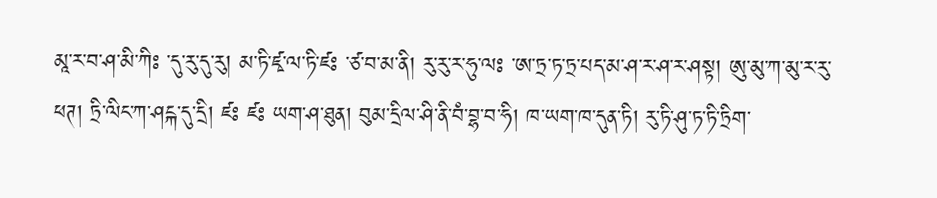མཱ་ར་བ་ཤ་མི་ཀིཿ ་དུ་རུ་དུ་རུ། མ་ཏི་ཛྭ་ལ་ཏི་ཛཿ ་ཙ་བ་མ་ནི། རུ་རུ་ར་ཧུ་ལཿ ་ཨ་ཏྲ་ཏ་ཏྲ་པད་མ་ཤ་ར་ཤ་ར་ཤསྟ། ཨུ་མུ་ཀ་མུ་ར་རུ་ཕཊ། ཏྲི་ལིང་ཀ་ཤངྐ་དུ་དྲི། ཛཿ ཛཿ ཡག་ཤ་ཐུན། བུམ་དྲིལ་ཤི་ནི་བཾ་བྷ་བ་ཧི། ཁ་ཡག་ཁ་དུན་ཏི། རུ་ཏི་ཤུ་ཏ་ཏི་ཏྲིག་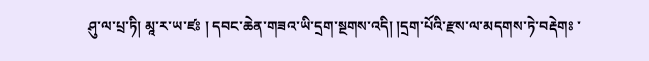ཤུ་ལ་པྲ་ཏི། མཱ་ར་ཡ་ཛཿ ། དབང་ཆེན་གཟའ་ཡི་དྲག་སྔགས་འདི། །དྲག་པོའི་རྫས་ལ་མདགས་ཏེ་བརྡེགཿ ་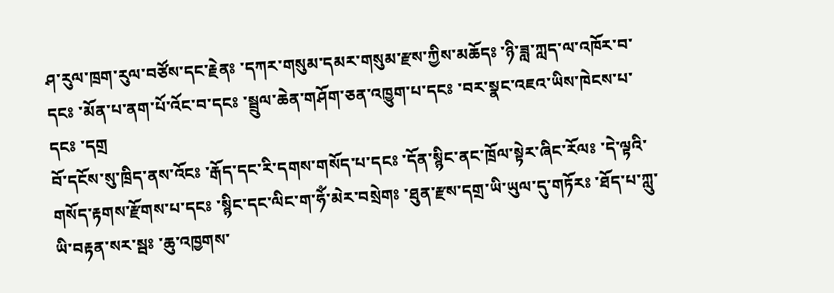ཤ་རུལ་ཁྲག་རུལ་བཙོས་དང་རྗེནཿ ་དཀར་གསུམ་དམར་གསུམ་རྫས་ཀྱིས་མཆོདཿ ་ཉི་ཟླ་ཀླད་ལ་འཁོར་བ་དངཿ ་མོན་པ་ནག་པོ་འོང་བ་དངཿ ་སྦྲུལ་ཆེན་གཤོག་ཅན་འཁྱུག་པ་དངཿ ་བར་སྣང་འཇའ་ཡིས་ཁེངས་པ་དངཿ ་དགྲ
བོ་དངོས་སུ་ཁྲིད་ནས་འོངཿ ་རྒོད་དང་རི་དགས་གསོད་པ་དངཿ ་དོན་སྙིང་ནང་ཁྲོལ་སྟེར་ཞིང་རོལཿ ་དེ་ལྟའི་གསོད་རྟགས་རྫོགས་པ་དངཿ ་སྙིང་དང་ལིང་ག་ཧོཾ་མེར་བསྲེགཿ ་ཐུན་རྫས་དགྲ་ཡི་ཡུལ་དུ་གཏོརཿ ་ཐོད་པ་ཀླུ་ཡི་བརྟན་སར་སྦཿ ་ཆུ་འཁྱགས་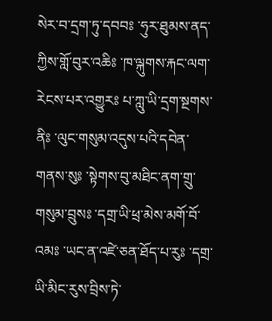སེར་བ་དྲག་ཏུ་དབབཿ ་ཧུར་ཐུམས་ནད་ཀྱིས་གློ་བུར་འཆིཿ ་ཁ་ལྐུགས་རྐང་ལག་རེངས་པར་འགྱུརཿ པ་ཀླུ་ཡི་དྲག་སྔགས་ནིཿ ་ལུང་གསུམ་འདུས་པའི་དབེན་གནས་སུཿ ་སྟེགས་བུ་མཐིང་ནག་གྲུ་གསུམ་བྲུསཿ ་དགྲ་ཡི་ཕྲ་མེས་མགོ་བོ་འམཿ ་ཡང་ན་འཛེ་ཅན་ཐོད་པ་རུཿ ་དགྲ་ཡི་མིང་རུས་བྲིས་ཏེ་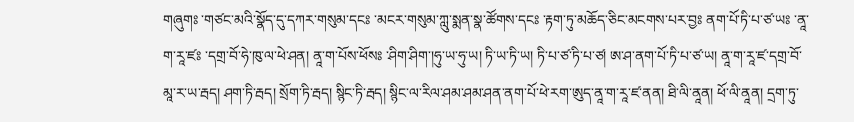གཞུགཿ ་གཙང་མའི་སྣོད་དུ་དཀར་གསུམ་དངཿ ་མངར་གསུམ་ཀླུ་སྨན་སྣ་ཚོགས་དངཿ ་རྟག་ཏུ་མཆོད་ཅིང་མངགས་པར་བྱཿ ནག་པོ་ཏི་པ་ཙ་ཡཿ ་ནཱ་ག་རཱ་ཛཿ ་དགྲ་བོ་ཧེ་ཁུ་ལ་ཕེ་ཤན། ནཱ་ག་པོས་ཕོསཿ ་ཤིག་ཤིག་།ཧུ་ཡ་ཧུ་ཡ། ཏི་ཡ་ཏི་ཡ། ཏི་པ་ཙ་ཏི་པ་ཙ། ཨ་ཤ་ནག་པོ་ཏི་པ་ཙ་ཡ། ནཱ་ག་རཱ་ཛ་དགྲ་བོ་མཱ་ར་ཡ་རྦད། ཤག་ཏི་རྦད། སྲོག་ཏི་རྦད། སྙིང་ཏི་རྦད། སྙིང་ལ་རིལ་ཤམ་ཤམ་ཤན་ནག་པོ་ཕེ་རག་ཨུད་ནཱ་ག་རཱ་ཛ་ནན། ཐི་ལི་ནཱན། ཕོ་ལི་ནཱན། དྲག་ཏུ་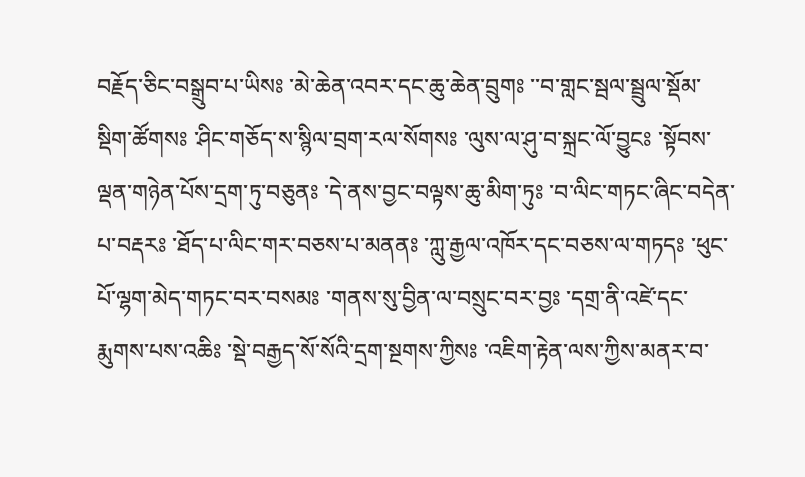བརྗོད་ཅིང་བསྒྲུབ་པ་ཡིསཿ ་མེ་ཆེན་འབར་དང་ཆུ་ཆེན་བྲུགཿ ་་བ་གླང་སྦལ་སྦྲུལ་སྡོམ་སྡིག་ཚོགསཿ ་ཤིང་གཅོད་ས་སྙིལ་བྲག་རལ་སོགསཿ ་ལུས་ལ་ཤུ་བ་སྐྲང་ལོ་བྱུངཿ ་སྟོབས་ལྡན་གཉེན་པོས་དྲག་ཏུ་བཅུནཿ ་དེ་ནས་བྱང་བལྟས་ཆུ་མིག་ཏུཿ ་བ་ལིང་གཏང་ཞིང་བདེན་པ་བརྡརཿ ་ཐོད་པ་ལིང་གར་བཅས་པ་མནནཿ ་ཀླུ་རྒྱལ་འཁོར་དང་བཅས་ལ་གཏདཿ ་ཕུང་པོ་ལྷག་མེད་གཏང་བར་བསམཿ ་གནས་སུ་བྱིན་ལ་བསྲུང་བར་བྱཿ ་དགྲ་ནི་འཛེ་དང་རྨུགས་པས་འཆིཿ ་སྡེ་བརྒྱད་སོ་སོའི་དྲག་སྔགས་ཀྱིསཿ ་འཇིག་རྟེན་ལས་ཀྱིས་མནར་བ་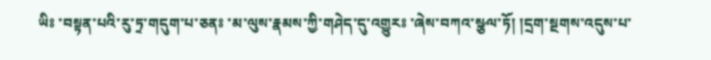ཡིཿ ་བསྟན་པའི་རུ་ཏྲ་གདུག་པ་ཅནཿ ་མ་ལུས་རྣམས་ཀྱི་གཤེད་དུ་འགྱུརཿ ་ཞེས་བཀའ་སྩལ་ཏོ། །དྲག་སྔགས་འདུས་པ་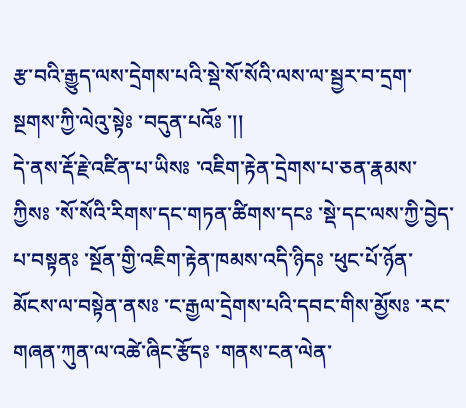རྩ་བའི་རྒྱུད་ལས་དྲེགས་པའི་སྡེ་སོ་སོའི་ལས་ལ་སྦྱར་བ་དྲག་སྔགས་ཀྱི་ལེའུ་སྟེཿ ་བདུན་པའོཿ ་།།
དེ་ནས་རྡོ་རྗེ་འཛིན་པ་ཡིསཿ ་འཇིག་རྟེན་དྲེགས་པ་ཅན་རྣམས་ཀྱིསཿ ་སོ་སོའི་རིགས་དང་གཏན་ཚིགས་དངཿ ་སྡེ་དང་ལས་ཀྱི་བྱེད་པ་བསྟནཿ ་སྔོན་གྱི་འཇིག་རྟེན་ཁམས་འདི་ཉིདཿ ་ཕུང་པོ་ཉོན་མོངས་ལ་བསྟེན་ནསཿ ་ང་རྒྱལ་དྲེགས་པའི་དབང་གིས་མྱོསཿ ་རང་གཞན་ཀུན་ལ་འཚེ་ཞིང་རྩོདཿ ་གནས་ངན་ལེན་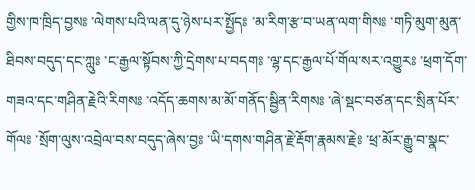གྱིས་ཁ་ཁྲིད་བྱསཿ ་ལེགས་པའི་ལན་དུ་ཉེས་པར་སྤྱོདཿ ་མ་རིག་རྩ་བ་ཡན་ལག་གིསཿ ་གཏི་མུག་མུན་ཐིབས་བདུད་དང་ཀླུཿ ་ང་རྒྱལ་སྟོབས་ཀྱི་དྲེགས་པ་བདགཿ ་ལྷ་དང་རྒྱལ་པོ་གོལ་སར་འགྱུརཿ ་ཕྲག་དོག་གཟའ་དང་གཤིན་རྗེའི་རིགསཿ ་འདོད་ཆགས་མ་མོ་གནོད་སྦྱིན་རིགསཿ ་ཞེ་སྡང་བཙན་དང་སྲིན་པོར་གོལཿ ་སྲོག་ལུས་འབྲེལ་བས་བདུད་ཞེས་བྱཿ ་ཡི་དགས་གཤིན་རྗེ་རྡོག་རྣམས་རྗེཿ ་ཕྲ་མོར་རྒྱུ་བ་སྣང་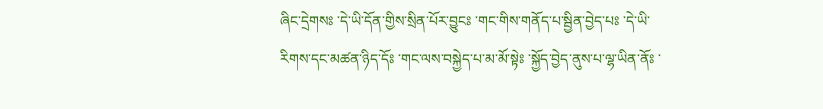ཞིང་དྲེགསཿ ་དེ་ཡི་དོན་གྱིས་སྲིན་པོར་བྱུངཿ ་གང་གིས་གནོད་པ་སྦྱིན་བྱེད་པཿ ་དེ་ཡི་རིགས་དང་མཚན་ཉིད་དོཿ ་གང་ལས་བསྐྱེད་པ་མ་མོ་སྟེཿ ་སྐྱོད་བྱེད་ནུས་པ་ལྷ་ཡིན་ནོཿ ་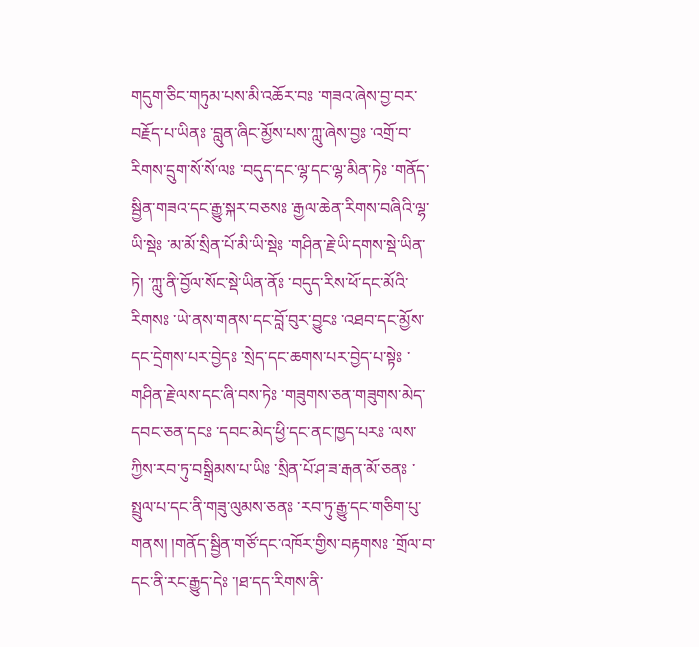གདུག་ཅིང་གཏུམ་པས་མི་འཆོར་བཿ ་གཟའ་ཞེས་བྱ་བར་བརྗོད་པ་ཡིནཿ ་བླུན་ཞིང་མྱོས་པས་ཀླུ་ཞེས་བྱཿ ་འགྲོ་བ་རིགས་དྲུག་སོ་སོ་ལཿ ་བདུད་དང་ལྷ་དང་ལྷ་མིན་ཏེཿ ་གནོད་སྦྱིན་གཟའ་དང་རྒྱུ་སྐར་བཅསཿ ་རྒྱལ་ཆེན་རིགས་བཞིའི་ལྷ་ཡི་སྡེཿ ་མ་མོ་སྲིན་པོ་མི་ཡི་སྡེཿ ་གཤིན་རྗེ་ཡི་དགས་སྡེ་ཡིན་ཏེ། ་ཀླུ་ནི་བྱོལ་སོང་སྡེ་ཡིན་ནོཿ ་བདུད་རིས་ཕོ་དང་མོའི་རིགསཿ ་ཡེ་ནས་གནས་དང་བློ་བུར་བྱུངཿ ་འཐབ་དང་མྱོས་དང་དྲེགས་པར་བྱེདཿ ་སྲེད་དང་ཆགས་པར་བྱེད་པ་སྟེཿ ་གཤིན་རྗེ་ལས་དང་ཞི་བས་ཏེཿ ་གཟུགས་ཅན་གཟུགས་མེད་དབང་ཅན་དངཿ ་དབང་མེད་ཕྱི་དང་ནང་ཁྱད་པརཿ ་ལས་ཀྱིས་རབ་ཏུ་བསྒྲིམས་པ་ཡིཿ ་སྲིན་པོ་ཤ་ཟ་རྒན་མོ་ཅནཿ ་སྤྲུལ་པ་དང་ནི་གཟུ་ལུམས་ཅནཿ ་རབ་ཏུ་རྒྱུ་དང་གཅིག་པུ་གནས། །གནོད་སྦྱིན་གཙོ་དང་འཁོར་གྱིས་བརྟགསཿ ་གྲོལ་བ་དང་ནི་རང་རྒྱུད་དེཿ ་།ཐ་དད་རིགས་ནི་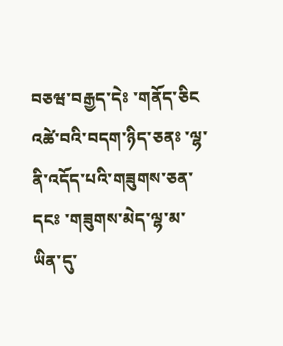བཅཝ་བརྒྱད་དེཿ ་གནོད་ཅིང
འཚེ་བའི་བདག་ཉིད་ཅནཿ ་ལྷ་ནི་འདོད་པའི་གཟུགས་ཅན་དངཿ ་གཟུགས་མེད་ལྷ་མ་ཡིན་དུ་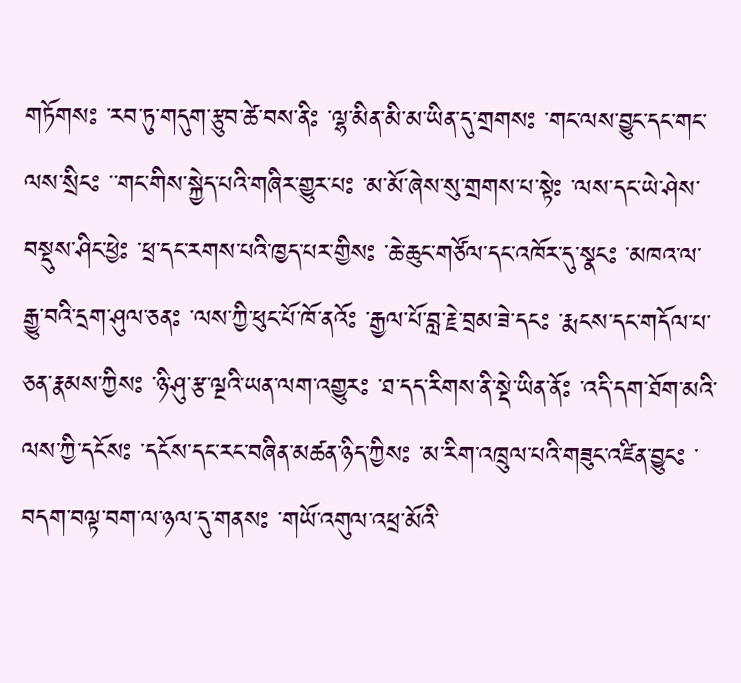གཏོགསཿ ་རབ་ཏུ་གདུག་རྩུབ་ཚེ་བས་ནིཿ ་ལྷ་མིན་མི་མ་ཡིན་དུ་གྲགསཿ ་གང་ལས་བྱུང་དང་གང་ལས་སྲིངཿ ་་གང་གིས་སྐྱེད་པའི་གཞིར་གྱུར་པཿ ་མ་མོ་ཞེས་སུ་གྲགས་པ་སྟེཿ ་ལས་དང་ཡེ་ཤེས་བསྡུས་ཤིང་ཕྱེཿ ་ཕྲ་དང་རགས་པའི་ཁྱད་པར་གྱིསཿ ་ཆེ་ཆུང་གཙོལ་དང་འཁོར་དུ་སྣངཿ ་མཁའ་ལ་རྒྱུ་བའི་དྲག་ཤུལ་ཅནཿ ་ལས་ཀྱི་ཕུང་པོ་ཁོ་ནའོཿ ་རྒྱལ་པོ་བླ་རྗེ་བྲམ་ཟེ་དངཿ ་རྨངས་དང་གདོལ་པ་ཅན་རྣམས་ཀྱིསཿ ་ཉི་ཤུ་རྩ་ལྔའི་ཡན་ལག་འགྱུརཿ ་ཐ་དད་རིགས་ནི་སྡེ་ཡིན་ནོཿ ་འདི་དག་ཐོག་མའི་ལས་ཀྱི་དངོསཿ ་དངོས་དང་རང་བཞིན་མཚན་ཉིད་ཀྱིསཿ ་མ་རིག་འཁྲུལ་པའི་གཟུང་འཛིན་བྱུངཿ ་བདག་བལྟ་བག་ལ་ཉལ་དུ་གནསཿ ་གཡོ་འགུལ་འཕྲ་མོའི་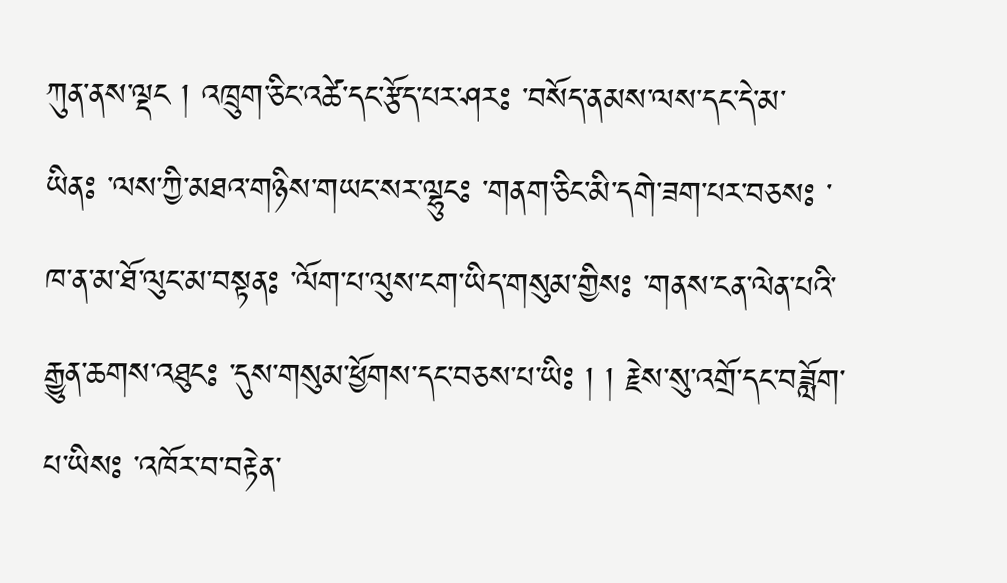ཀུན་ནས་ལྡང ། འཁྲུག་ཅིང་འཚེ་དང་རྩོད་པར་ཤརཿ ་བསོད་ནམས་ལས་དང་དེ་མ་ཡིནཿ ་ལས་ཀྱི་མཐའ་གཉིས་གཡང་སར་ལྷུངཿ ་གནག་ཅིང་མི་དགེ་ཟག་པར་བཅསཿ ་ཁ་ན་མ་ཐོ་ལུང་མ་བསྟནཿ ་ལོག་པ་ལུས་ངག་ཡིད་གསུམ་གྱིསཿ ་གནས་ངན་ལེན་པའི་རྒྱུན་ཆགས་འཐུངཿ ་དུས་གསུམ་ཕྱོགས་དང་བཅས་པ་ཡིཿ ། ། རྗེས་སུ་འགྲོ་དང་བཟློག་པ་ཡིསཿ ་འཁོར་བ་བརྟེན་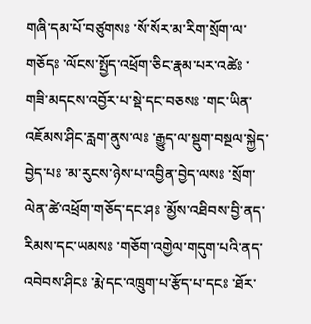གཞི་དམ་པོ་བཙུགསཿ ་སོ་སོར་མ་རིག་སྲོག་ལ་གཅོདཿ ་ལོངས་སྤྱོད་འཕྲོག་ཅིང་རྣམ་པར་འཚེཿ ་གཟི་མདངས་འབྱོར་པ་སྡེ་དང་བཅསཿ ་གང་ཡིན་འཇོམས་ཤིང་རླག་ནུས་ལཿ ་རྒྱུད་ལ་སྡུག་བསྔལ་སྐྱེད་བྱེད་པཿ ་མ་རུངས་ཉེས་པ་འབྱིན་བྱེད་ལསཿ ་སྲོག་ལེན་ཚེ་འཕྲོག་གཅོད་དང་ཤཿ ་མྱོས་འཐིབས་བྱི་ནད་རིམས་དང་ཡམསཿ ་གཅོག་འགྱེལ་གདུག་པའི་ནད་འབེབས་ཤིངཿ ་རྨེ་དང་འཁྲུག་པ་རྩོད་པ་དངཿ ་ཐོར་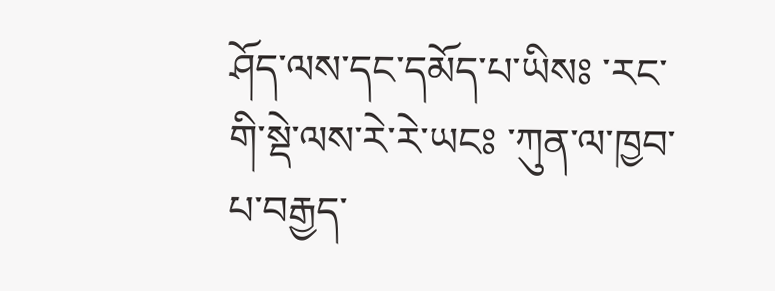ཤོད་ལས་དང་དམོད་པ་ཡིསཿ ་རང་གི་སྡེ་ལས་རེ་རེ་ཡངཿ ་ཀུན་ལ་ཁྱབ་པ་བརྒྱད་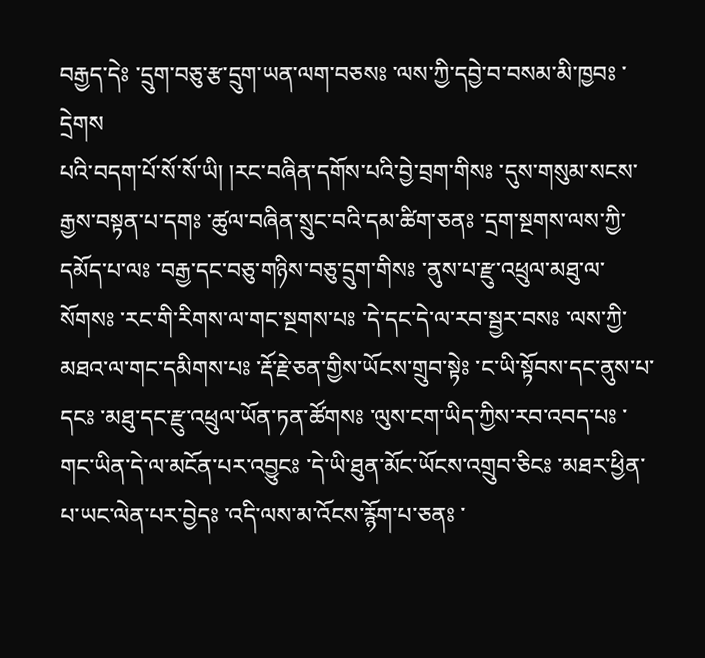བརྒྱད་དེཿ ་དྲུག་བཅུ་རྩ་དྲུག་ཡན་ལག་བཅསཿ ་ལས་ཀྱི་དབྱེ་བ་བསམ་མི་ཁྱབཿ ་དྲེགས
པའི་བདག་པོ་སོ་སོ་ཡི། །རང་བཞིན་དགོས་པའི་བྱེ་བྲག་གིསཿ ་དུས་གསུམ་སངས་རྒྱས་བསྟན་པ་དགཿ ་ཚུལ་བཞིན་སྲུང་བའི་དམ་ཚིག་ཅནཿ ་དྲག་སྔགས་ལས་ཀྱི་དམོད་པ་ལཿ ་བརྒྱ་དང་བཅུ་གཉིས་བཅུ་དྲུག་གིསཿ ་ནུས་པ་རྫུ་འཕྲུལ་མཐུ་ལ་སོགསཿ ་རང་གི་རིགས་ལ་གང་སྔགས་པཿ ་དེ་དང་དེ་ལ་རབ་སྦྱར་བསཿ ་ལས་ཀྱི་མཐའ་ལ་གང་དམིགས་པཿ ་རྡོ་རྗེ་ཅན་གྱིས་ཡོངས་གྲུབ་སྟེཿ ་ང་ཡི་སྟོབས་དང་ནུས་པ་དངཿ ་མཐུ་དང་རྫུ་འཕྲུལ་ཡོན་ཏན་ཚོགསཿ ་ལུས་ངག་ཡིད་ཀྱིས་རབ་འབད་པཿ ་གང་ཡིན་དེ་ལ་མངོན་པར་འབྱུངཿ ་དེ་ཡི་ཐུན་མོང་ཡོངས་འགྲུབ་ཅིངཿ ་མཐར་ཕྱིན་པ་ཡང་ལེན་པར་བྱེདཿ ་འདི་ལས་མ་འོངས་རྙོག་པ་ཅནཿ ་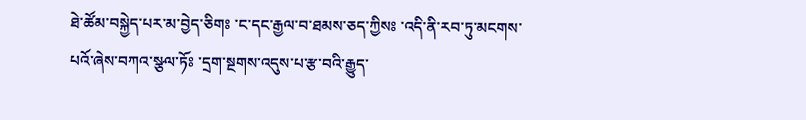ཐེ་ཚོམ་བསྐྱེད་པར་མ་བྱེད་ཅིགཿ ་ང་དང་རྒྱལ་བ་ཐམས་ཅད་ཀྱིསཿ ་འདི་ནི་རབ་ཏུ་མངགས་པའོ་ཞེས་བཀའ་སྩལ་ཏོཿ ་དྲག་སྔགས་འདུས་པ་རྩ་བའི་རྒྱུད་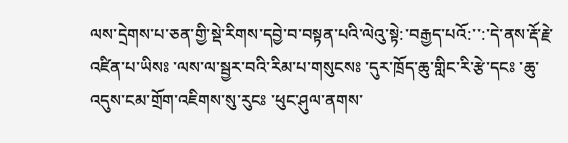ལས་དྲེགས་པ་ཅན་གྱི་སྡེ་རིགས་དབྱེ་བ་བསྟན་པའི་ལེའུ་སྟེ:་བརྒྱད་པའོ:་་:་དེ་ནས་རྡོ་རྗེ་འཛིན་པ་ཡིསཿ ་ལས་ལ་སྦྱར་བའི་རིམ་པ་གསུངསཿ ་དུར་ཁྲོད་ཆུ་གླིང་རི་རྩེ་དངཿ ་ཆུ་འདུས་ངམ་གྲོག་འཇིགས་སུ་རུངཿ ་ཕུང་ཤུལ་ནགས་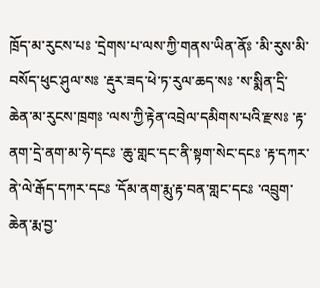ཁྲོད་མ་རུངས་པཿ ་དྲེགས་པ་ལས་ཀྱི་གནས་ཡིན་ནོཿ ་མི་རུས་མི་བསོད་ཕུང་ཤུལ་སཿ ་རྡུར་ཟད་ཕེ་ཏ་རུལ་ཆད་སཿ ་ས་སྨིན་དྲི་ཆེན་མ་རུངས་ཁྲགཿ ་ལས་ཀྱི་རྟེན་འབྲེལ་དམིགས་པའི་རྫསཿ ་རྟ་ནག་དྲེ་ནག་མ་ཧེ་དངཿ ་ཆུ་གླང་དང་ནི་སྟག་སེང་དངཿ ་རྟ་དཀར་ནེ་ལེ་རྒོད་དཀར་དངཿ ་དོམ་ནག་རྨུ་རྟ་བན་གླང་དངཿ ་འབྲུག་ཆེན་རྨ་བྱ་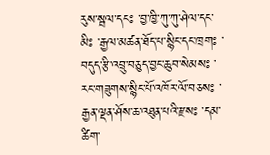རུས་སྦལ་དངཿ ་བྱ་ཁྱི་ཀུ་ཀུ་ཤེལ་དང་མིཿ ་རྒྱལ་མཚན་ཐོད་པ་སྙིང་དང་ཁྲགཿ ་བདུད་རྩི་འབྲུ་བཅུད་བྱང་ཆུབ་སེམསཿ ་རང་གཟུགས་སྙིང་པོ་འཁོར་ལོ་བཅསཿ ་རྒྱན་ལྡན་ཤོས་ཆ་འཐུན་པའི་རྫསཿ ་དམ་ཚིག་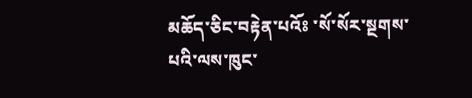མཆོད་ཅིང་བརྟེན་པའོཿ ་སོ་སོར་སྔགས་པའི་ལས་ཁུང་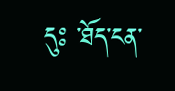དུཿ ་ཐོད་ངན་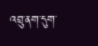འབྲུ་ནག་དུག་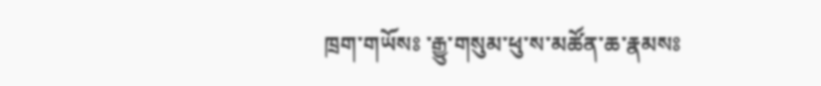ཁྲག་གཡོསཿ ་རྒྱུ་གསུམ་ཕུ་ས་མཚོན་ཆ་རྣམསཿ